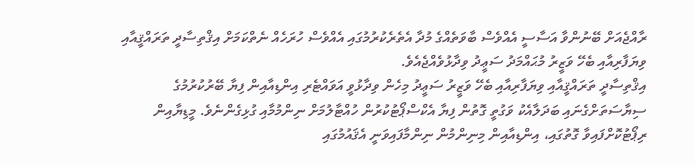ރާއްޖެއަށް ބޭނުންވާ އަސާސީ އެއްވެސް ބާވަތެއްގެ މުދާ އެތެރެކުރުމުގައި އެއްވެސް ހުރަހެއް ނެތްކަމަށް އިޤްތިސާދީ ތަރައްޤީއާއި ވިޔަފާރިއާއި ބެހޭ ވަޒީރު މުޙައްމަދު ސަޢީދު ވިދާޅުވެއްޖެއެވެ.
އިޤްތިސާދީ ތަރައްޤީއާއި ވިޔަފާރިއާއި ބެހޭ ވަޒީރު ސަޢީދު މިހެން ވިދާޅުވީ އަވައްޓެރި އިންޑިއާއިން ފިޔާ ބޭރުކުރުމުގެ ސިޔާސަތަށްގެނައި ބަދަލާއެކު ވަގުތީ ގޮތުން ފިޔާ އެކްސްޕޯޓުކުރުން ހުއްޓާލުމަށް ނިންމުމާއި ގުޅިގެންނެވެ. މީޑިޔާއިން ރިޕޯޓުކޮށްފައިވާ ގޮތުގައި، އިންޑިއާއިން މިނިންމުން ނިންމާފައިވަނީ އެޤައުމުގައި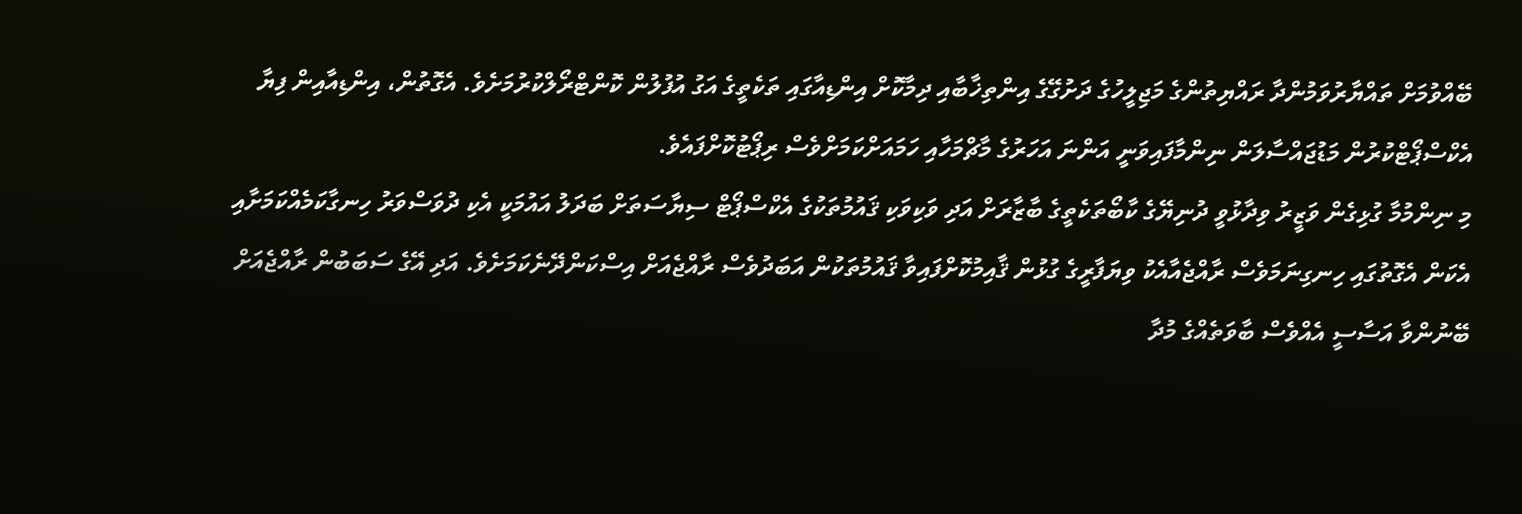ބޭއްވުމަށް ތައްޔާރުވަމުންދާ ރައްޔިތުންގެ މަޖިލީހުގެ ދަށުގޭގެ އިންތިޚާބާއި ދިމާކޮށް އިންޑިއާގައި ތަކެތީގެ އަގު އުފުލުން ކޮންޓްރޯލްކުރުމަށެވެ. އެގޮތުން، އިންޑިއާއިން ފިޔާ އެކްސްޕޯޓްކުރުން މަޑުޖައްސާލަން ނިންމާފައިވަނީ އަންނަ އަހަރުގެ މާޗްމަހާއި ހަމައަށްކަމަށްވެސް ރިޕޯޓުކޮށްފައެވެ.
މި ނިންމުމާ ގުޅިގެން ވަޒީރު ވިދާޅުވީ ދުނިޔޭގެ ކާބޯތަކެތީގެ ބާޒާރަށް އަދި ވަކިވަކި ޤައުމުތަކުގެ އެކްސްޕޯޓް ސިޔާސަތަށް ބަދަލު އައުމަކީ އެކި ދުވަސްވަރު ހިނގާކަމެއްކަމަށާއި އެކަން އެގޮތުގައި ހިނގިނަމަވެސް ރާއްޖެއާއެކު ވިޔަފާރީގެ ގުޅުން ޤާއިމުކޮށްފައިވާ ޤައުމުތަކުން އަބަދުވެސް ރާއްޖެއަށް އިސްކަންދޭނެކަމަށެވެ. އަދި އޭގެ ސަބަބުން ރާއްޖެއަށް ބޭނުންވާ އަސާސީ އެއްވެސް ބާވަތެއްގެ މުދާ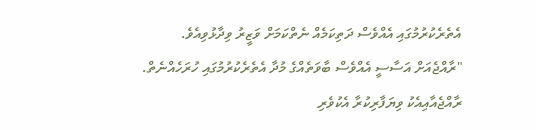އެތެރެކުރުމުގައި އެއްވެސް ދަތިކަމެއް ނެތްކަމަށް ވަޒީރު ވިދާޅުވިއެވެ.
"ރާއްޖެއަށް އަސާސީ އެއްވެސް ބާވަތެއްގެ މުދާ އެތެރެކުރުމުގައި ހުރަހެއްނެތް. ރާއްޖެއާއިއެކު ވިޔަފާރިކުރާ އެކުވެރި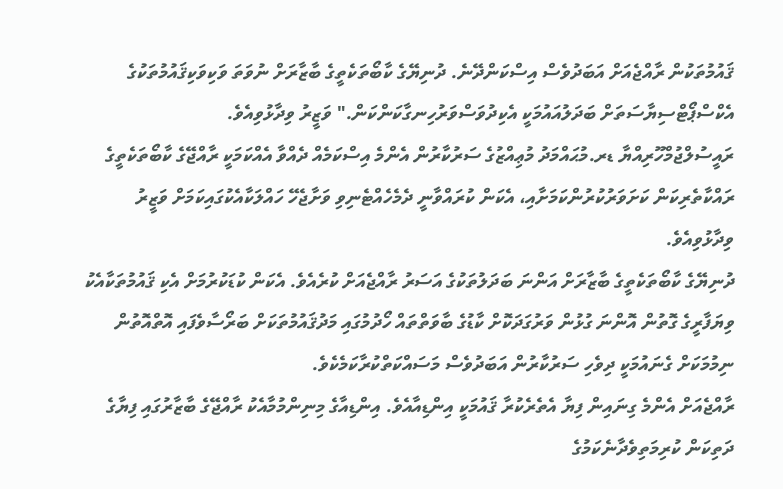ޤައުމުތަކުން ރާއްޖެއަށް އަބަދުވެސް އިސްކަންދޭނެ. ދުނިޔޭގެ ކާބޯތަކެތީގެ ބާޒާރަށް ނުވަތަ ވަކިވަކިޤައުމުތަކުގެ އެކްސްޕޯޓްސިޔާސަތަށް ބަދަލުއައުމަކީ އެކިދުވަސްވަރުހިނގާކަންކަން." ވަޒީރު ވިދާޅުވިއެވެ.
ރައީސުލްޖުމްހޫރިއްޔާ ޑރ.މުޙައްމަދު މުޢިއްޒުގެ ސަރުކާރުން އެންމެ އިސްކަމެއް ދެއްވާ އެއްކަމަކީ ރާއްޖޭގެ ކާބޯތަކެތީގެ ރައްކާތެރިކަން ކަށަވަރުކުރުންކަމަށާއި، އެކަން ކުރައްވާނީ ދެމެހެއްޓެނިވި ވަށާޖެހޭ ހައްލަކާއެކުގައިކަމަށް ވަޒީރު ވިދާޅުވިއެވެ.
ދުނިޔޭގެ ކާބޯތަކެތީގެ ބާޒާރަށް އަންނަ ބަދަލުތަކުގެ އަސަރު ރާއްޖެއަށް ކުރެއެވެ. އެކަން ކުޑަކުރުމަށް އެކި ޤައުމުތަކާއެކު ވިޔަފާރީގެ ގޮތުން އޮންނަ ގުޅުން ވަރުގަދަކޮށް ކާޑުގެ ބާވަތްތައް ހޯދުމުގައި މަދުޤައުމުތަކަށް ބަރޯސާވެފައި އޮތްއޮތުން ނިމުމަކަށް ގެނައުމަކީ ދިވެހި ސަރުކާރުން އަބަދުވެސް މަސައްކަތްކުރާކަމެކެވެ.
ރާއްޖެއަށް އެންމެ ގިނައިން ފިޔާ އެތެރެކުރާ ޤައުމަކީ އިންޑިއާއެވެ. އިންޑިއާގެ މިނިންމުމާއެކު ރާއްޖޭގެ ބާޒާރުގައި ފިޔާގެ ދަތިކަން ކުރިމަތިވެދާނެކަމުގެ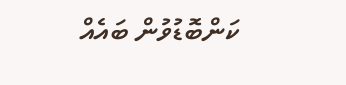ކަންބޮޑުވުން ބައެއް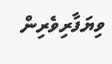ވިޔަފާރިވެރިން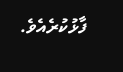ފާޅުކުރެއެވެ.